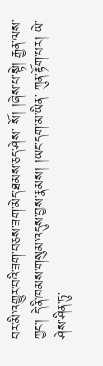བར་མི་འགྱུར་བའི་ཟག་བཅས་ཟག་མེད་ཐམས་ཅད་ཤེས་ སོ། །ཞེས་པ་སྟེ། རྒྱན་ལས་ཀྱང་། དེ་ནི་ཁམས་གསུམ་འདུས་བྱས་རྣམས། །ཡང་དག་མ་ཡིན་ ཀུན་རྟོག་པར། ཡེ་ཤེས་ཤིན་ཏུ་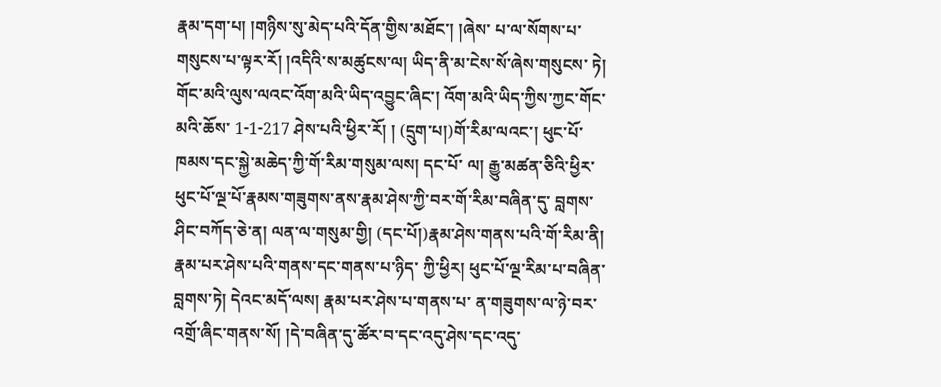རྣམ་དག་པ། །གཉིས་སུ་མེད་པའི་དོན་གྱིས་མཐོང་། །ཞེས་ པ་ལ་སོགས་པ་གསུངས་པ་ལྟར་རོ། །འདིའི་ས་མཚུངས་ལ། ཡིད་ནི་མ་ངེས་སོ་ཞེས་གསུངས་ ཏེ། གོང་མའི་ལུས་ལའང་འོག་མའི་ཡིད་འབྱུང་ཞིང་། འོག་མའི་ཡིད་ཀྱིས་ཀྱང་གོང་མའི་ཆོས་ 1-1-217 ཤེས་པའི་ཕྱིར་རོ། ། (དྲུག་པ།)གོ་རིམ་ལའང་། ཕུང་པོ་ཁམས་དང་སྐྱེ་མཆེད་ཀྱི་གོ་རིམ་གསུམ་ལས། དང་པོ་ ལ། རྒྱུ་མཚན་ཅིའི་ཕྱིར་ཕུང་པོ་ལྔ་པོ་རྣམས་གཟུགས་ནས་རྣམ་ཤེས་ཀྱི་བར་གོ་རིམ་བཞིན་དུ་ བླགས་ཤིང་བཀོད་ཅེ་ན། ལན་ལ་གསུམ་གྱི། (དང་པོ།)རྣམ་ཤེས་གནས་པའི་གོ་རིམ་ནི། རྣམ་པར་ཤེས་པའི་གནས་དང་གནས་པ་ཉིད་ ཀྱི་ཕྱིར། ཕུང་པོ་ལྔ་རིམ་པ་བཞིན་བླགས་ཏེ། དེའང་མདོ་ལས། རྣམ་པར་ཤེས་པ་གནས་པ་ ན་གཟུགས་ལ་ཉེ་བར་འགྲོ་ཞིང་གནས་སོ། །དེ་བཞིན་དུ་ཚོར་བ་དང་འདུ་ཤེས་དང་འདུ་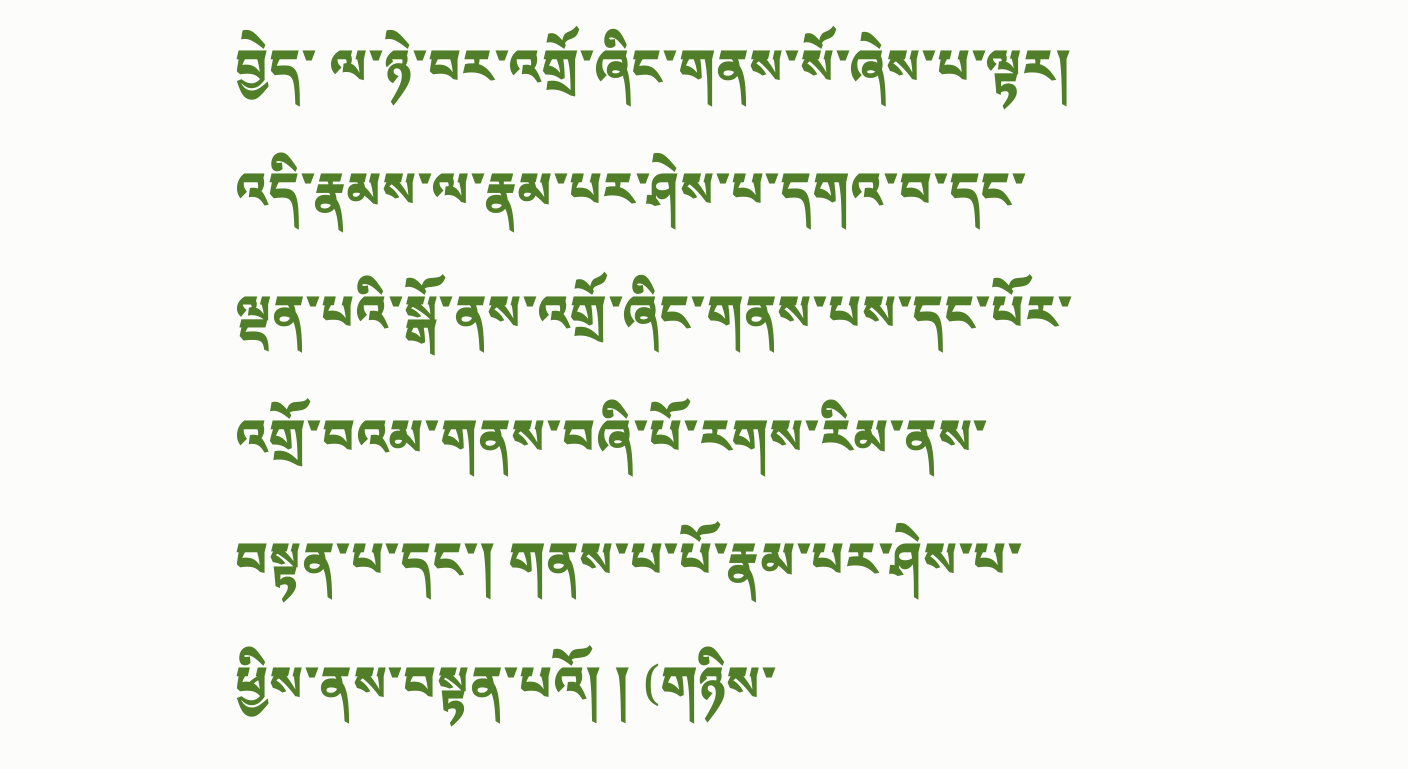བྱེད་ ལ་ཉེ་བར་འགྲོ་ཞིང་གནས་སོ་ཞེས་པ་ལྟར། འདི་རྣམས་ལ་རྣམ་པར་ཤེས་པ་དགའ་བ་དང་ ལྡན་པའི་སྒོ་ནས་འགྲོ་ཞིང་གནས་པས་དང་པོར་འགྲོ་བའམ་གནས་བཞི་པོ་རགས་རིམ་ནས་ བསྟན་པ་དང་། གནས་པ་པོ་རྣམ་པར་ཤེས་པ་ཕྱིས་ནས་བསྟན་པའོ། ། (གཉིས་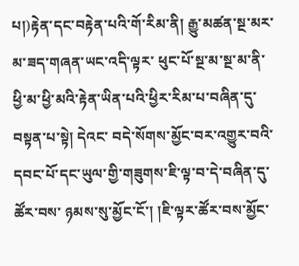པ།)རྟེན་དང་བརྟེན་པའི་གོ་རིམ་ནི། རྒྱུ་མཚན་སྔ་མར་མ་ཟད་གཞན་ཡང་འདི་ལྟར་ ཕུང་པོ་སྔ་མ་སྔ་མ་ནི་ཕྱི་མ་ཕྱི་མའི་རྟེན་ཡིན་པའི་ཕྱིར་རིམ་པ་བཞིན་དུ་བསྟན་པ་སྟེ། དེའང་ བདེ་སོགས་མྱོང་བར་འགྱུར་བའི་དབང་པོ་དང་ཡུལ་གྱི་གཟུགས་ཇི་ལྟ་བ་དེ་བཞིན་དུ་ཚོར་བས་ ཉམས་སུ་མྱོང་ངོ་། །ཇི་ལྟར་ཚོར་བས་མྱོང་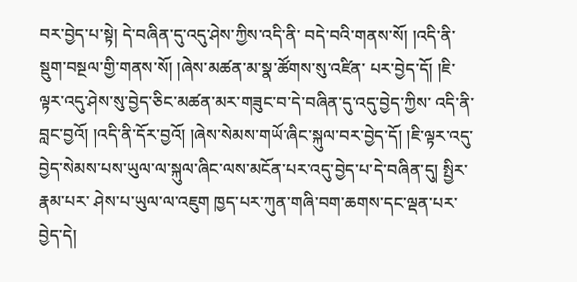བར་བྱེད་པ་སྟེ། དེ་བཞིན་དུ་འདུ་ཤེས་ཀྱིས་འདི་ནི་ བདེ་བའི་གནས་སོ། །འདི་ནི་སྡུག་བསྔལ་གྱི་གནས་སོ། །ཞེས་མཚན་མ་སྣ་ཚོགས་སུ་འཛིན་ པར་བྱེད་དོ། །ཇི་ལྟར་འདུ་ཤེས་སུ་བྱེད་ཅིང་མཚན་མར་གཟུང་བ་དེ་བཞིན་དུ་འདུ་བྱེད་ཀྱིས་ འདི་ནི་བླང་བྱའོ། །འདི་ནི་དོར་བྱའོ། །ཞེས་སེམས་གཡོ་ཞིང་སྐུལ་བར་བྱེད་དོ། །ཇི་ལྟར་འདུ་ བྱེད་སེམས་པས་ཡུལ་ལ་སྐུལ་ཞིང་ལས་མངོན་པར་འདུ་བྱེད་པ་དེ་བཞིན་དུ། སྤྱིར་རྣམ་པར་ ཤེས་པ་ཡུལ་ལ་འཇུག ཁྱད་པར་ཀུན་གཞི་བག་ཆགས་དང་ལྡན་པར་བྱེད་དེ།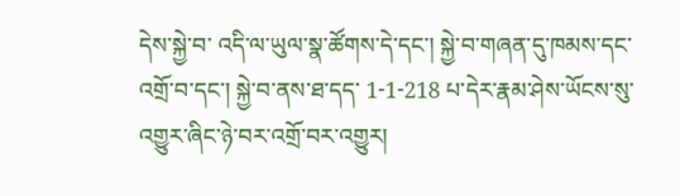དེས་སྐྱེ་བ་ འདི་ལ་ཡུལ་སྣ་ཚོགས་དེ་དང་། སྐྱེ་བ་གཞན་དུ་ཁམས་དང་འགྲོ་བ་དང་། སྐྱེ་བ་ནས་ཐ་དད་ 1-1-218 པ་དེར་རྣམ་ཤེས་ཡོངས་སུ་འགྱུར་ཞིང་ཉེ་བར་འགྲོ་བར་འགྱུར།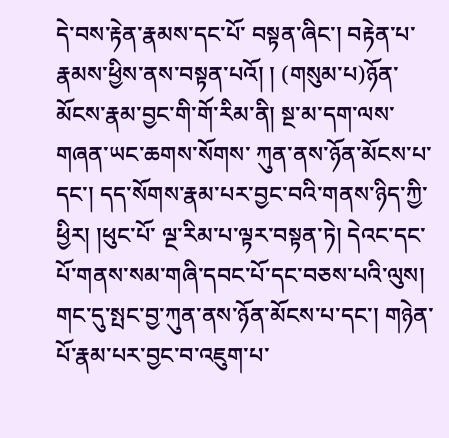དེ་བས་རྟེན་རྣམས་དང་པོ་ བསྟན་ཞིང་། བརྟེན་པ་རྣམས་ཕྱིས་ནས་བསྟན་པའོ། ། (གསུམ་པ)ཉོན་མོངས་རྣམ་བྱང་གི་གོ་རིམ་ནི། སྔ་མ་དག་ལས་གཞན་ཡང་ཆགས་སོགས་ ཀུན་ནས་ཉོན་མོངས་པ་དང་། དད་སོགས་རྣམ་པར་བྱང་བའི་གནས་ཉིད་ཀྱི་ཕྱིར། །ཕུང་པོ་ ལྔ་རིམ་པ་ལྟར་བསྟན་ཏེ། དེའང་དང་པོ་གནས་སམ་གཞི་དབང་པོ་དང་བཅས་པའི་ལུས། གང་དུ་སྤང་བྱ་ཀུན་ནས་ཉོན་མོངས་པ་དང་། གཉེན་པོ་རྣམ་པར་བྱང་བ་འཇུག་པ་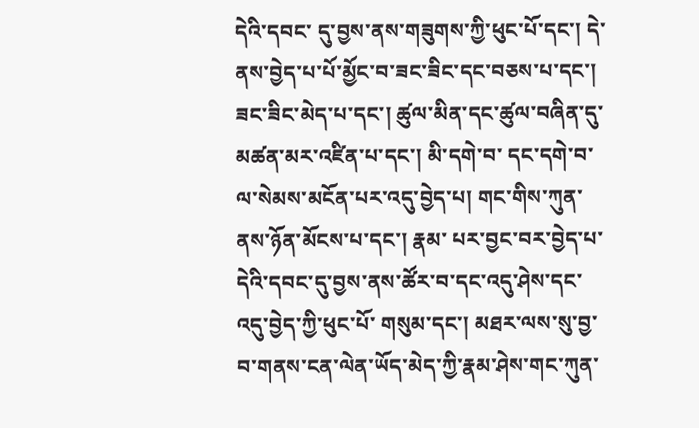དེའི་དབང་ དུ་བྱས་ནས་གཟུགས་ཀྱི་ཕུང་པོ་དང་། དེ་ནས་བྱེད་པ་པོ་མྱོང་བ་ཟང་ཟིང་དང་བཅས་པ་དང་། ཟང་ཟིང་མེད་པ་དང་། ཚུལ་མིན་དང་ཚུལ་བཞིན་དུ་མཚན་མར་འཛིན་པ་དང་། མི་དགེ་བ་ དང་དགེ་བ་ལ་སེམས་མངོན་པར་འདུ་བྱེད་པ། གང་གིས་ཀུན་ནས་ཉོན་མོངས་པ་དང་། རྣམ་ པར་བྱང་བར་བྱེད་པ་དེའི་དབང་དུ་བྱས་ནས་ཚོར་བ་དང་འདུ་ཤེས་དང་འདུ་བྱེད་ཀྱི་ཕུང་པོ་ གསུམ་དང་། མཐར་ལས་སུ་བྱ་བ་གནས་ངན་ལེན་ཡོད་མེད་ཀྱི་རྣམ་ཤེས་གང་ཀུན་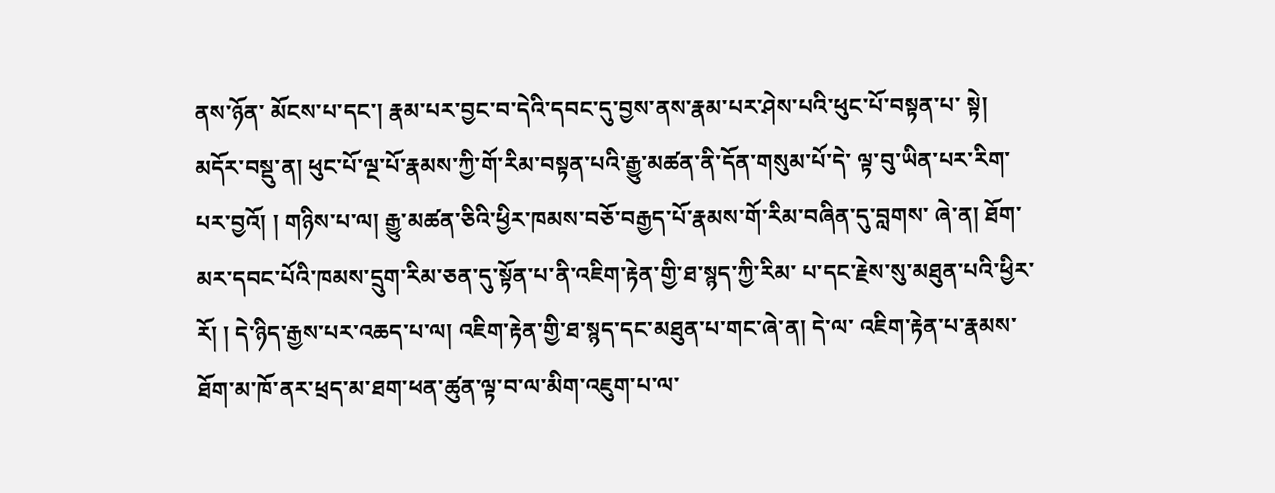ནས་ཉོན་ མོངས་པ་དང་། རྣམ་པར་བྱང་བ་དེའི་དབང་དུ་བྱས་ནས་རྣམ་པར་ཤེས་པའི་ཕུང་པོ་བསྟན་པ་ སྟེ། མདོར་བསྡུ་ན། ཕུང་པོ་ལྔ་པོ་རྣམས་ཀྱི་གོ་རིམ་བསྟན་པའི་རྒྱུ་མཚན་ནི་དོན་གསུམ་པོ་དེ་ ལྟ་བུ་ཡིན་པར་རིག་པར་བྱའོ། ། གཉིས་པ་ལ། རྒྱུ་མཚན་ཅིའི་ཕྱིར་ཁམས་བཅོ་བརྒྱད་པོ་རྣམས་གོ་རིམ་བཞིན་དུ་བླགས་ ཞེ་ན། ཐོག་མར་དབང་པོའི་ཁམས་དྲུག་རིམ་ཅན་དུ་སྟོན་པ་ནི་འཇིག་རྟེན་གྱི་ཐ་སྙད་ཀྱི་རིམ་ པ་དང་རྗེས་སུ་མཐུན་པའི་ཕྱིར་རོ། ། དེ་ཉིད་རྒྱས་པར་འཆད་པ་ལ། འཇིག་རྟེན་གྱི་ཐ་སྙད་དང་མཐུན་པ་གང་ཞེ་ན། དེ་ལ་ འཇིག་རྟེན་པ་རྣམས་ཐོག་མ་ཁོ་ནར་ཕྲད་མ་ཐག་ཕན་ཚུན་ལྟ་བ་ལ་མིག་འཇུག་པ་ལ་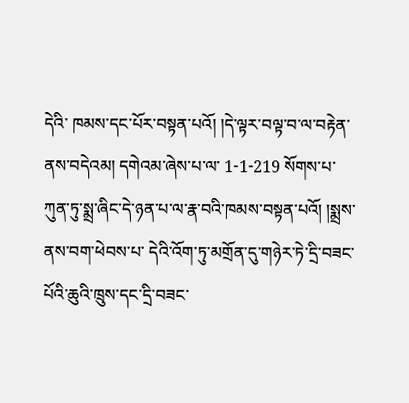དེའི་ ཁམས་དང་པོར་བསྟན་པའོ། །དེ་ལྟར་བལྟ་བ་ལ་བརྟེན་ནས་བདེའམ། དགེའམ་ཞེས་པ་ལ་ 1-1-219 སོགས་པ་ཀུན་ཏུ་སྨྲ་ཞིང་དེ་ཉན་པ་ལ་རྣ་བའི་ཁམས་བསྟན་པའོ། །སྨྲས་ནས་བག་ཕེབས་པ་ དེའི་འོག་ཏུ་མགྲོན་དུ་གཉེར་ཏེ་དྲི་བཟང་པོའི་ཆུའི་ཁྲུས་དང་དྲི་བཟང་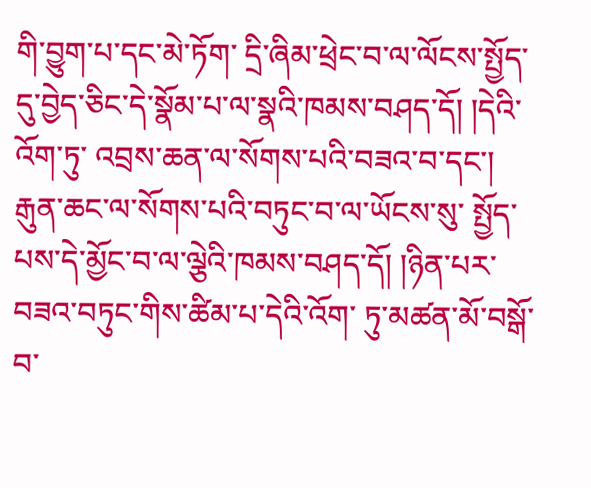གི་བྱུག་པ་དང་མེ་ཏོག་ དྲི་ཞིམ་ཕྲེང་བ་ལ་ལོངས་སྤྱོད་དུ་བྱེད་ཅིང་དེ་སྣོམ་པ་ལ་སྣའི་ཁམས་བཤད་དོ། །དེའི་འོག་ཏུ་ འབྲས་ཆན་ལ་སོགས་པའི་བཟའ་བ་དང་། རྒུན་ཆང་ལ་སོགས་པའི་བཏུང་བ་ལ་ཡོངས་སུ་ སྤྱོད་པས་དེ་མྱོང་བ་ལ་ལྕེའི་ཁམས་བཤད་དོ། །ཉིན་པར་བཟའ་བཏུང་གིས་ཚིམ་པ་དེའི་འོག་ ཏུ་མཚན་མོ་བསྒོ་བ་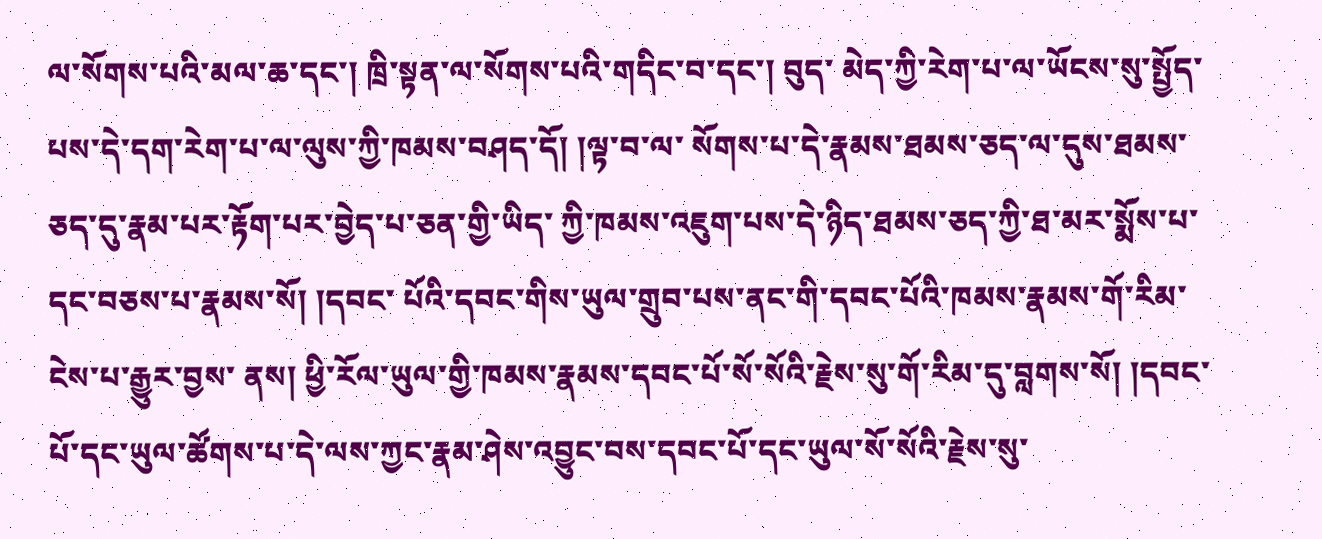ལ་སོགས་པའི་མལ་ཆ་དང་། ཁྲི་སྟན་ལ་སོགས་པའི་གདིང་བ་དང་། བུད་ མེད་ཀྱི་རེག་པ་ལ་ཡོངས་སུ་སྤྱོད་པས་དེ་དག་རེག་པ་ལ་ལུས་ཀྱི་ཁམས་བཤད་དོ། །ལྟ་བ་ལ་ སོགས་པ་དེ་རྣམས་ཐམས་ཅད་ལ་དུས་ཐམས་ཅད་དུ་རྣམ་པར་རྟོག་པར་བྱེད་པ་ཅན་གྱི་ཡིད་ ཀྱི་ཁམས་འཇུག་པས་དེ་ཉིད་ཐམས་ཅད་ཀྱི་ཐ་མར་སྨོས་པ་དང་བཅས་པ་རྣམས་སོ། །དབང་ པོའི་དབང་གིས་ཡུལ་གྲུབ་པས་ནང་གི་དབང་པོའི་ཁམས་རྣམས་གོ་རིམ་ངེས་པ་རྒྱུར་བྱས་ ནས། ཕྱི་རོལ་ཡུལ་གྱི་ཁམས་རྣམས་དབང་པོ་སོ་སོའི་རྗེས་སུ་གོ་རིམ་དུ་བླགས་སོ། །དབང་ པོ་དང་ཡུལ་ཚོགས་པ་དེ་ལས་ཀྱང་རྣམ་ཤེས་འབྱུང་བས་དབང་པོ་དང་ཡུལ་སོ་སོའི་རྗེས་སུ་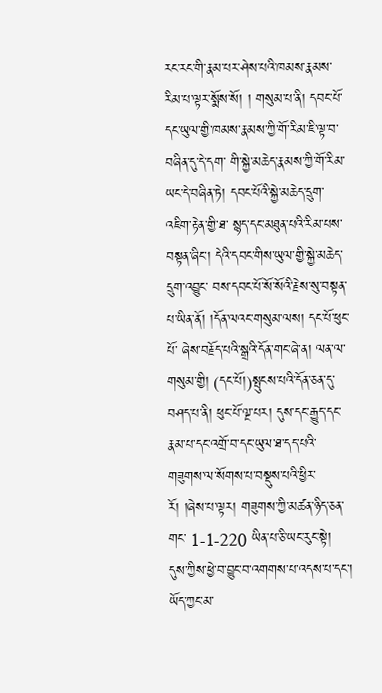རང་རང་གི་རྣམ་པར་ཤེས་པའི་ཁམས་རྣམས་རིམ་པ་ལྟར་སྨོས་སོ། ། གསུམ་པ་ནི། དབང་པོ་དང་ཡུལ་གྱི་ཁམས་རྣམས་ཀྱི་གོ་རིམ་ཇི་ལྟ་བ་བཞིན་དུ་དེ་དག་ གི་སྐྱེ་མཆེད་རྣམས་ཀྱི་གོ་རིམ་ཡང་དེ་བཞིན་ཏེ། དབང་པོའི་སྐྱེ་མཆེད་དྲུག་འཇིག་རྟེན་གྱི་ཐ་ སྙད་དང་མཐུན་པའི་རིམ་པས་བསྟན་ཞིང་། དེའི་དབང་གིས་ཡུལ་གྱི་སྐྱེ་མཆེད་དྲུག་འབྱུང་ བས་དབང་པོ་སོ་སོའི་རྗེས་སུ་བསྟན་པ་ཡིན་ནོ། །དོན་ལའང་གསུམ་ལས། དང་པོ་ཕུང་པོ་ ཞེས་བརྗོད་པའི་སྒྲའི་དོན་གང་ཞེ་ན། ལན་ལ་གསུམ་གྱི། (དང་པོ།)སྤུངས་པའི་དོན་ཅན་དུ་ བཤད་པ་ནི། ཕུང་པོ་ལྔ་པར། དུས་དང་རྒྱུད་དང་རྣམ་པ་དང་འགྲོ་བ་དང་ཡུལ་ཐ་དད་པའི་ གཟུགས་ལ་སོགས་པ་བསྡུས་པའི་ཕྱིར་རོ། །ཞེས་པ་ལྟར། གཟུགས་ཀྱི་མཚན་ཉིད་ཅན་གང་ 1-1-220 ཡིན་པ་ཅི་ཡང་རུང་སྟེ། དུས་ཀྱིས་ཕྱེ་བ་བྱུང་བ་འགགས་པ་འདས་པ་དང་། ཡོད་ཀྱང་མ་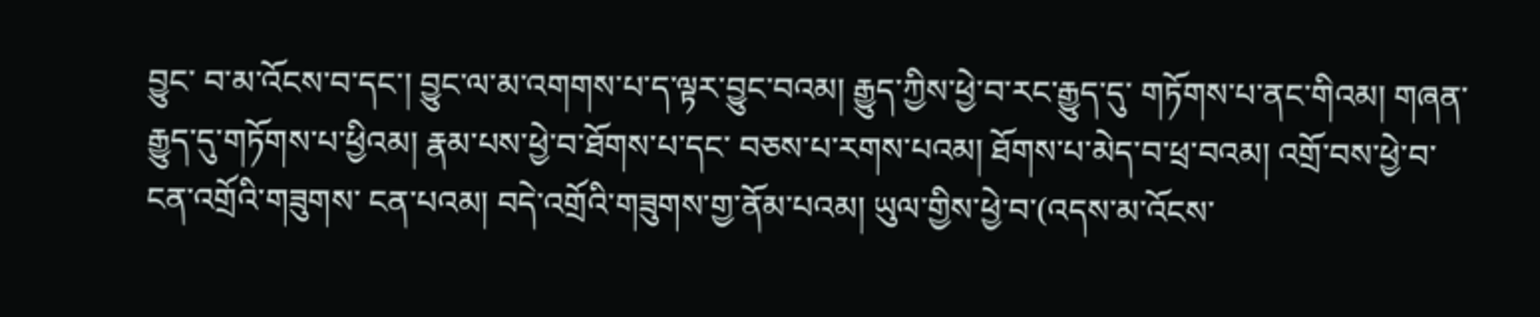བྱུང་ བ་མ་འོངས་བ་དང་། བྱུང་ལ་མ་འགགས་པ་ད་ལྟར་བྱུང་བའམ། རྒྱུད་ཀྱིས་ཕྱེ་བ་རང་རྒྱུད་དུ་ གཏོགས་པ་ནང་གིའམ། གཞན་རྒྱུད་དུ་གཏོགས་པ་ཕྱིའམ། རྣམ་པས་ཕྱེ་བ་ཐོགས་པ་དང་ བཅས་པ་རགས་པའམ། ཐོགས་པ་མེད་བ་ཕྲ་བའམ། འགྲོ་བས་ཕྱེ་བ་ངན་འགྲོའི་གཟུགས་ ངན་པའམ། བདེ་འགྲོའི་གཟུགས་གྱ་ནོམ་པའམ། ཡུལ་གྱིས་ཕྱེ་བ་(འདས་མ་འོངས་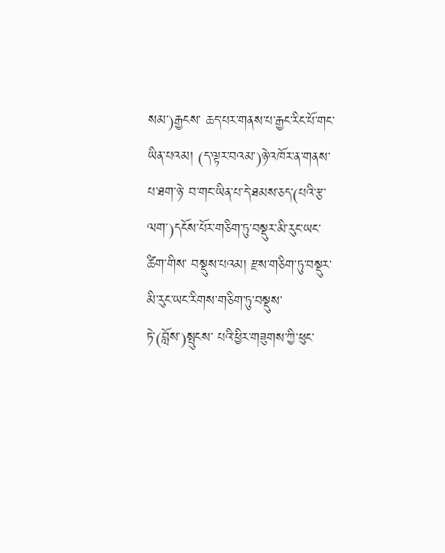སམ་)རྒྱངས་ ཆད་པར་གནས་པ་རྒྱང་རིང་པོ་གང་ཡིན་པའམ། (ད་ལྟར་བའམ་)ཉེ་འཁོར་ན་གནས་པ་ཐག་ཉེ་ བ་གང་ཡིན་པ་དེ་ཐམས་ཅད་(པའི་རྩ་ལག་)དངོས་པོར་གཅིག་ཏུ་བསྡུར་མི་རུང་ཡང་ཚིག་གིས་ བསྡུས་པའམ། རྫས་གཅིག་ཏུ་བསྡུར་མི་རུང་ཡང་རིགས་གཅིག་ཏུ་བསྡུས་ཏེ་(བློས་)སྤུངས་ པའི་ཕྱིར་གཟུགས་ཀྱི་ཕུང་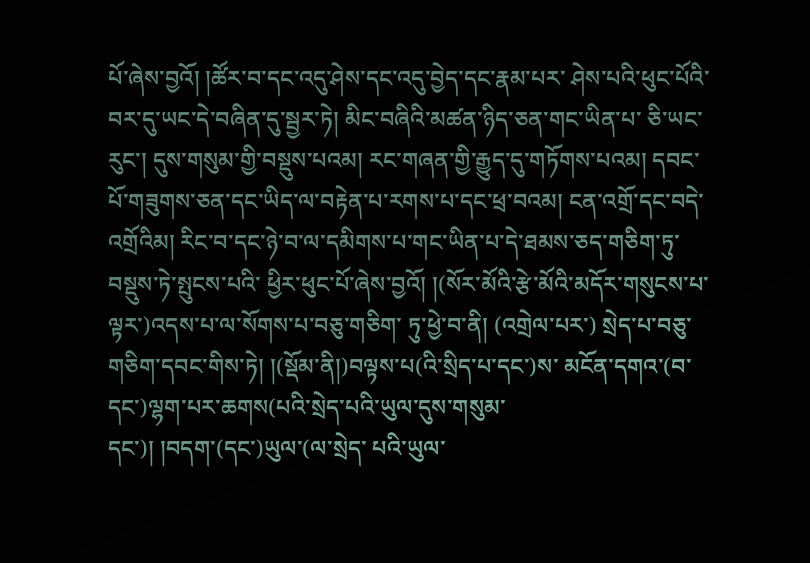པོ་ཞེས་བྱའོ། །ཚོར་བ་དང་འདུ་ཤེས་དང་འདུ་བྱེད་དང་རྣམ་པར་ ཤེས་པའི་ཕུང་པོའི་བར་དུ་ཡང་དེ་བཞིན་དུ་སྦྱར་ཏེ། མིང་བཞིའི་མཚན་ཉིད་ཅན་གང་ཡིན་པ་ ཅི་ཡང་རུང་། དུས་གསུམ་གྱི་བསྡུས་པའམ། རང་གཞན་གྱི་རྒྱུད་དུ་གཏོགས་པའམ། དབང་ པོ་གཟུགས་ཅན་དང་ཡིད་ལ་བརྟེན་པ་རགས་པ་དང་ཕྲ་བའམ། ངན་འགྲོ་དང་བདེ་འགྲོའིམ། རིང་བ་དང་ཉེ་བ་ལ་དམིགས་པ་གང་ཡིན་པ་དེ་ཐམས་ཅད་གཅིག་ཏུ་བསྡུས་ཏེ་སྤུངས་པའི་ ཕྱིར་ཕུང་པོ་ཞེས་བྱའོ། །(སོར་མོའི་རྩེ་མོའི་མདོར་གསུངས་པ་ལྟར་)འདས་པ་ལ་སོགས་པ་བཅུ་གཅིག་ ཏུ་ཕྱེ་བ་ནི། (འགྲེལ་པར་) སྲེད་པ་བཅུ་གཅིག་དབང་གིས་ཏེ། །(སྡོམ་ནི།)བལྟས་པ(འི་སྲིད་པ་དང་)ས་ མངོན་དགའ་(བ་དང་)ལྷག་པར་ཆགས(པའི་སྲེད་པའི་ཡུལ་དུས་གསུམ་དང་)། །བདག་(དང་)ཡུལ་(ལ་སྲེད་ པའི་ཡུལ་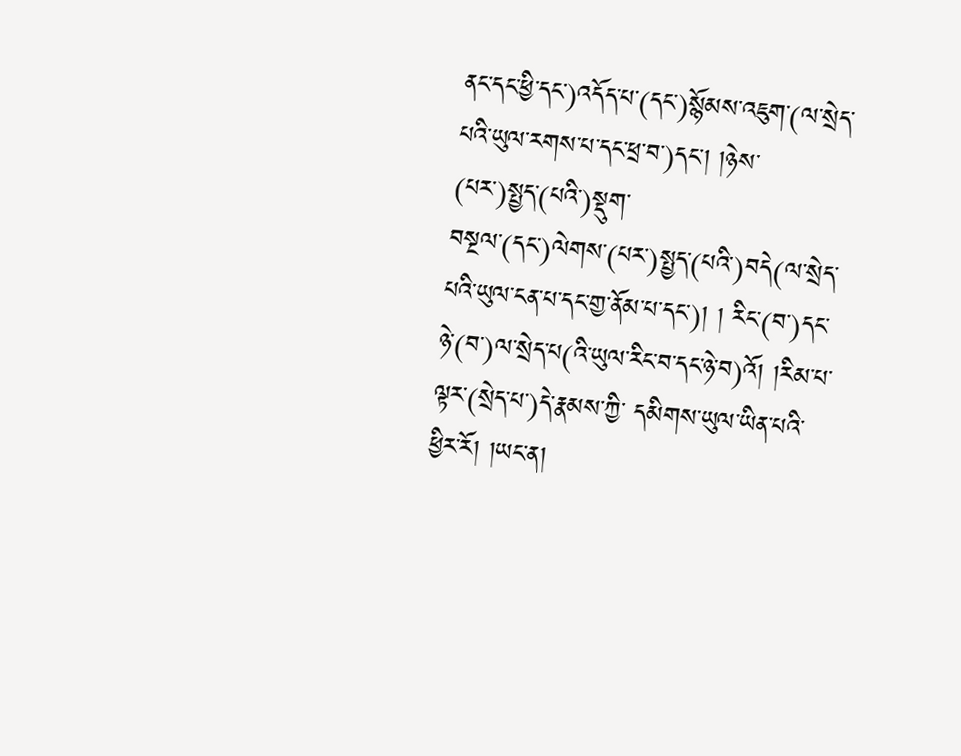ནང་དང་ཕྱི་དང་)འདོད་པ་(དང་)སྙོམས་འཇུག་(ལ་སྲེད་པའི་ཡུལ་རགས་པ་དང་ཕྲ་བ་)དང་། །ཉེས་ (པར་)སྤྱད་(པའི་)སྡུག་བསྔལ་(དང་)ལེགས་(པར་)སྤྱད་(པའི་)བདེ(ལ་སྲེད་པའི་ཡུལ་ངན་པ་དང་གྱ་ནོམ་པ་དང་)། ། རིང་(བ་)དང་ཉེ་(བ་)ལ་སྲེད་པ(འི་ཡུལ་རིང་བ་དང་ཉེ་བ)འོ། །རིམ་པ་ལྟར་(སྲེད་པ་)དེ་རྣམས་ཀྱི་ དམིགས་ཡུལ་ཡིན་པའི་ཕྱིར་རོ། །ཡང་ན།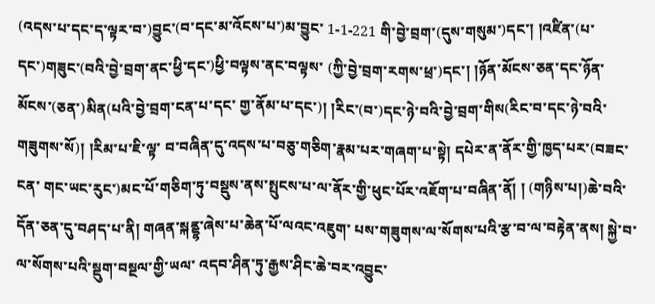(འདས་པ་དང་ད་ལྟར་བ་)བྱུང་(བ་དང་མ་འོངས་པ་)མ་བྱུང་ 1-1-221 གི་བྱེ་བྲག་(དུས་གསུམ་)དང་། །འཛིན་(པ་དང་)གཟུང་(བའི་བྱེ་བྲག་ནང་ཕྱི་དང་)ཕྱི་བལྟས་ནང་བལྟས་ (ཀྱི་བྱེ་བྲག་རགས་ཕྲ་)དང་། །ཉོན་མོངས་ཅན་དང་ཉོན་མོངས་(ཅན་)མིན(པའི་བྱེ་བྲག་ངན་པ་དང་ གྱ་ནོམ་པ་དང་)། །རིང་(བ་)དང་ཉེ་བའི་བྱེ་བྲག་གིས(རིང་བ་དང་ཉེ་བའི་གཟུགས་སོ)། །རིམ་པ་ཇི་ལྟ་ བ་བཞིན་དུ་འདས་པ་བཅུ་གཅིག་རྣམ་པར་གཞག་པ་སྟེ། དཔེར་ན་ནོར་གྱི་ཁྱད་པར་(བཟང་ངན་ གང་ཡང་རུང་)མང་པོ་གཅིག་ཏུ་བསྡུས་ནས་སྤུངས་པ་ལ་ནོར་གྱི་ཕུང་པོར་འཇོག་པ་བཞིན་ནོ། ། (གཉིས་པ།)ཆེ་བའི་དོན་ཅན་དུ་བཤད་པ་ནི། གཞན་སྐནྡྷ་ཞེས་པ་ཆེན་པོ་ལའང་འཇུག་ པས་གཟུགས་ལ་སོགས་པའི་རྩ་བ་ལ་བརྟེན་ནས། སྐྱེ་བ་ལ་སོགས་པའི་སྡུག་བསྔལ་གྱི་ཡལ་ འདབ་ཤིན་ཏུ་རྒྱས་ཤིང་ཆེ་བར་འབྱུང་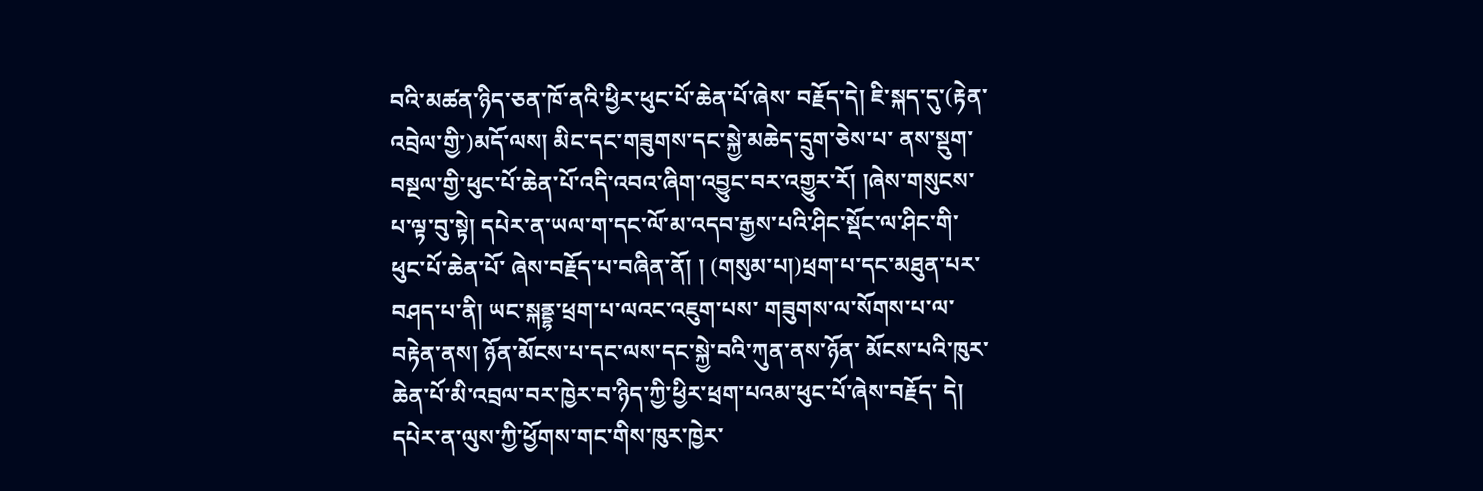བའི་མཚན་ཉིད་ཅན་ཁོ་ནའི་ཕྱིར་ཕུང་པོ་ཆེན་པོ་ཞེས་ བརྗོད་དེ། ཇི་སྐད་དུ་(རྟེན་འབྲེལ་གྱི་)མདོ་ལས། མིང་དང་གཟུགས་དང་སྐྱེ་མཆེད་དྲུག་ཅེས་པ་ ནས་སྡུག་བསྔལ་གྱི་ཕུང་པོ་ཆེན་པོ་འདི་འབའ་ཞིག་འབྱུང་བར་འགྱུར་རོ། །ཞེས་གསུངས་ པ་ལྟ་བུ་སྟེ། དཔེར་ན་ཡལ་ག་དང་ལོ་མ་འདབ་རྒྱས་པའི་ཤིང་སྡོང་ལ་ཤིང་གི་ཕུང་པོ་ཆེན་པོ་ ཞེས་བརྗོད་པ་བཞིན་ནོ། ། (གསུམ་པ།)ཕྲག་པ་དང་མཐུན་པར་བཤད་པ་ནི། ཡང་སྐནྡྷ་ཕྲག་པ་ལའང་འཇུག་པས་ གཟུགས་ལ་སོགས་པ་ལ་བརྟེན་ནས། ཉོན་མོངས་པ་དང་ལས་དང་སྐྱེ་བའི་ཀུན་ནས་ཉོན་ མོངས་པའི་ཁུར་ཆེན་པོ་མི་འབྲལ་བར་ཁྱེར་བ་ཉིད་ཀྱི་ཕྱིར་ཕྲག་པའམ་ཕུང་པོ་ཞེས་བརྗོད་ དེ། དཔེར་ན་ལུས་ཀྱི་ཕྱོགས་གང་གིས་ཁུར་ཁྱེར་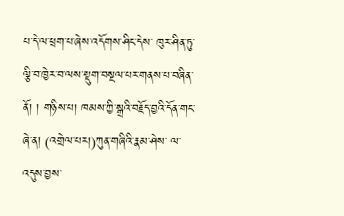པ་དེ་ལ་ཕྲག་པ་ཞེས་འདོགས་ཤིང་དེས་ ཁུར་ཤིན་ཏུ་ལྕི་བ་ཁྱེར་བ་ལས་སྡུག་བསྔལ་པར་གནས་པ་བཞིན་ནོ། ། གཉིས་པ། ཁམས་ཀྱི་སྒྲའི་བརྗོད་བྱའི་དོན་གང་ཞེ་ན། (འགྲེལ་པར།)ཀུན་གཞིའི་རྣམ་ཤེས་ ལ་འདུས་བྱས་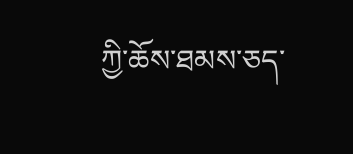ཀྱི་ཆོས་ཐམས་ཅད་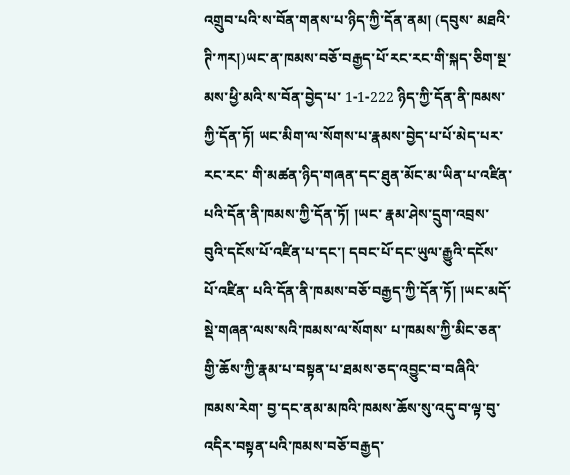འགྲུབ་པའི་ས་བོན་གནས་པ་ཉིད་ཀྱི་དོན་ནམ། (དབུས་ མཐའི་ཊི་ཀར།)ཡང་ན་ཁམས་བཅོ་བརྒྱད་པོ་རང་རང་གི་སྐད་ཅིག་སྔ་མས་ཕྱི་མའི་ས་བོན་བྱེད་པ་ 1-1-222 ཉིད་ཀྱི་དོན་ནི་ཁམས་ཀྱི་དོན་ཏོ། ཡང་མིག་ལ་སོགས་པ་རྣམས་བྱེད་པ་པོ་མེད་པར་རང་རང་ གི་མཚན་ཉིད་གཞན་དང་ཐུན་མོང་མ་ཡིན་པ་འཛིན་པའི་དོན་ནི་ཁམས་ཀྱི་དོན་ཏོ། །ཡང་ རྣམ་ཤེས་དྲུག་འབྲས་བུའི་དངོས་པོ་འཛིན་པ་དང་། དབང་པོ་དང་ཡུལ་རྒྱུའི་དངོས་པོ་འཛིན་ པའི་དོན་ནི་ཁམས་བཅོ་བརྒྱད་ཀྱི་དོན་ཏོ། །ཡང་མདོ་སྡེ་གཞན་ལས་སའི་ཁམས་ལ་སོགས་ པ་ཁམས་ཀྱི་མིང་ཅན་གྱི་ཆོས་ཀྱི་རྣམ་པ་བསྟན་པ་ཐམས་ཅད་འབྱུང་བ་བཞིའི་ཁམས་རེག་ བྱ་དང་ནམ་མཁའི་ཁམས་ཆོས་སུ་འདུ་བ་ལྟ་བུ་འདིར་བསྟན་པའི་ཁམས་བཅོ་བརྒྱད་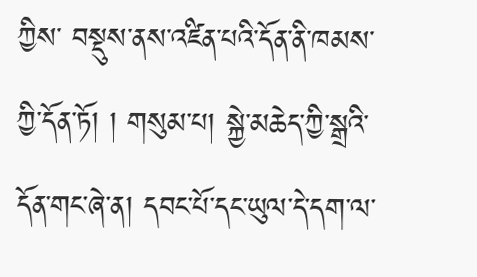ཀྱིས་ བསྡུས་ནས་འཛིན་པའི་དོན་ནི་ཁམས་ཀྱི་དོན་ཏོ། ། གསུམ་པ། སྐྱེ་མཆེད་ཀྱི་སྒྲའི་དོན་གང་ཞེ་ན། དབང་པོ་དང་ཡུལ་དེ་དག་ལ་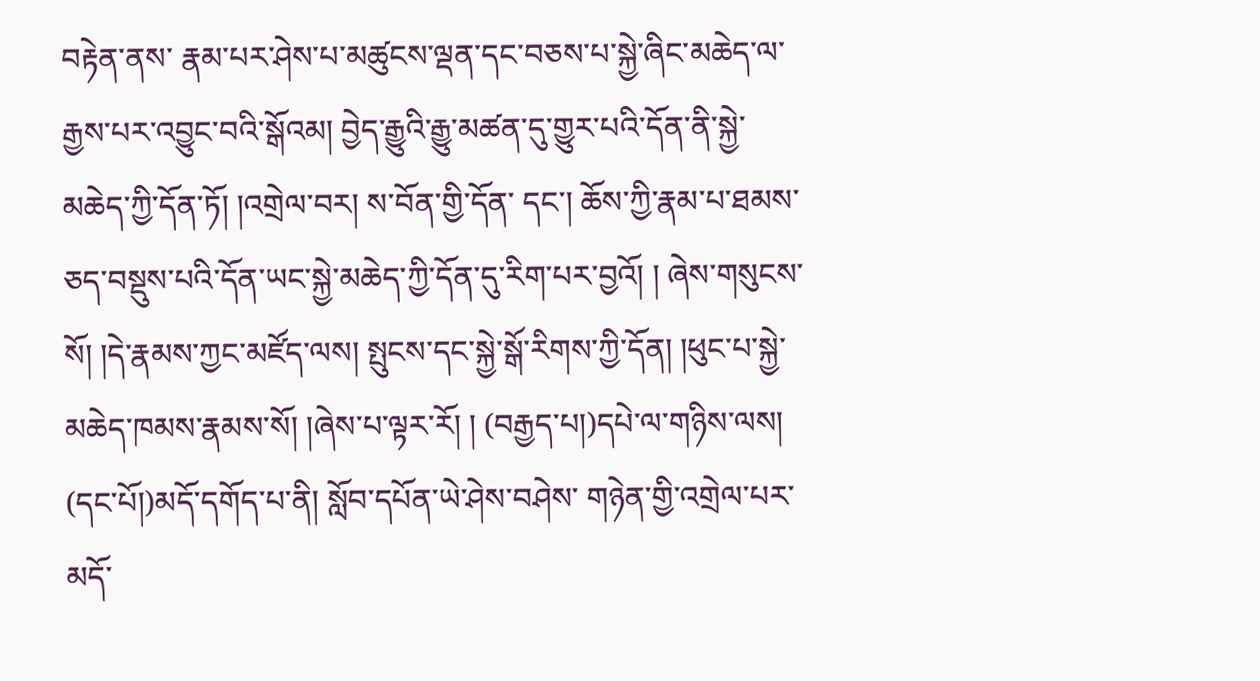བརྟེན་ནས་ རྣམ་པར་ཤེས་པ་མཚུངས་ལྡན་དང་བཅས་པ་སྐྱེ་ཞིང་མཆེད་ལ་རྒྱས་པར་འབྱུང་བའི་སྒོའམ། བྱེད་རྒྱུའི་རྒྱུ་མཚན་དུ་གྱུར་པའི་དོན་ནི་སྐྱེ་མཆེད་ཀྱི་དོན་ཏོ། །འགྲེལ་བར། ས་བོན་གྱི་དོན་ དང་། ཆོས་ཀྱི་རྣམ་པ་ཐམས་ཅད་བསྡུས་པའི་དོན་ཡང་སྐྱེ་མཆེད་ཀྱི་དོན་དུ་རིག་པར་བྱའོ། ། ཞེས་གསུངས་སོ། །དེ་རྣམས་ཀྱང་མཛོད་ལས། སྤུངས་དང་སྐྱེ་སྒོ་རིགས་ཀྱི་དོན། །ཕུང་པ་སྐྱེ་ མཆེད་ཁམས་རྣམས་སོ། །ཞེས་པ་ལྟར་རོ། ། (བརྒྱད་པ།)དཔེ་ལ་གཉིས་ལས། (དང་པོ།)མདོ་དགོད་པ་ནི། སློབ་དཔོན་ཡེ་ཤེས་བཤེས་ གཉེན་གྱི་འགྲེལ་པར་མདོ་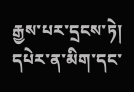རྒྱས་པར་དྲངས་ཏེ། དཔེར་ན་མིག་དང་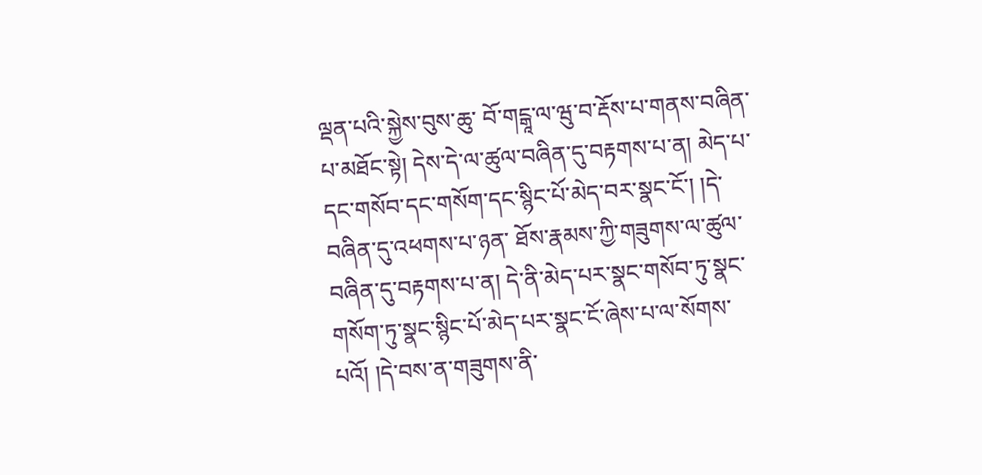ལྡན་པའི་སྐྱེས་བུས་ཆུ་ བོ་གངྒཱ་ལ་ཝུ་བ་རྡོས་པ་གནས་བཞིན་པ་མཐོང་སྟེ། དེས་དེ་ལ་ཚུལ་བཞིན་དུ་བརྟགས་པ་ན། མེད་པ་དང་གསོབ་དང་གསོག་དང་སྙིང་པོ་མེད་བར་སྣང་ངོ་། །དེ་བཞིན་དུ་འཕགས་པ་ཉན་ ཐོས་རྣམས་ཀྱི་གཟུགས་ལ་ཚུལ་བཞིན་དུ་བརྟགས་པ་ན། དེ་ནི་མེད་པར་སྣང་གསོབ་ཏུ་སྣང་ གསོག་ཏུ་སྣང་སྙིང་པོ་མེད་པར་སྣང་ངོ་ཞེས་པ་ལ་སོགས་པའོ། །དེ་བས་ན་གཟུགས་ནི་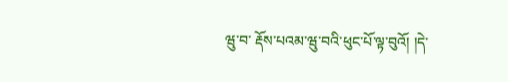ཝུ་བ་ རྡོས་པའམ་ཝུ་བའི་ཕུང་པོ་ལྟ་བུའོ། །དེ་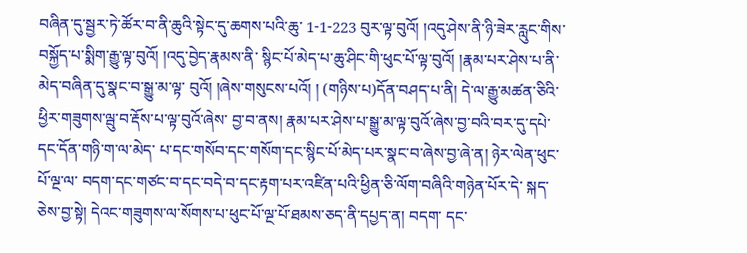བཞིན་དུ་སྦྱར་ཏེ་ཚོར་བ་ནི་ཆུའི་སྟེང་དུ་ཆགས་པའི་ཆུ་ 1-1-223 བུར་ལྟ་བུའོ། །འདུ་ཤེས་ནི་ཉི་ཟེར་རླུང་གིས་བསྐྱོད་པ་སྨིག་རྒྱུ་ལྟ་བུའོ། །འདུ་བྱེད་རྣམས་ནི་ སྙིང་པོ་མེད་པ་ཆུ་ཤིང་གི་ཕུང་པོ་ལྟ་བུའོ། །རྣམ་པར་ཤེས་པ་ནི་མེད་བཞིན་དུ་སྣང་བ་སྒྱུ་མ་ལྟ་ བུའོ། །ཞེས་གསུངས་པའོ། ། (གཉིས་པ)དོན་བཤད་པ་ནི། དེ་ལ་རྒྱུ་མཚན་ཅིའི་ཕྱིར་གཟུགས་ལྦུ་བ་རྡོས་པ་ལྟ་བུའོ་ཞེས་ བྱ་བ་ནས། རྣམ་པར་ཤེས་པ་སྒྱུ་མ་ལྟ་བུའོ་ཞེས་བྱ་བའི་བར་དུ་དཔེ་དང་དོན་གཉི་ག་ལ་མེད་ པ་དང་གསོབ་དང་གསོག་དང་སྙིང་པོ་མེད་པར་སྣང་བ་ཞེས་བྱ་ཞེ་ན། ཉེར་ལེན་ཕུང་པོ་ལྔ་ལ་ བདག་དང་གཙང་བ་དང་བདེ་བ་དང་རྟག་པར་འཛིན་པའི་ཕྱིན་ཅི་ལོག་བཞིའི་གཉེན་པོར་དེ་ སྐད་ཅེས་བྱ་སྟེ། དེའང་གཟུགས་ལ་སོགས་པ་ཕུང་པོ་ལྔ་པོ་ཐམས་ཅད་ནི་དཔྱད་ན། བདག་ དང་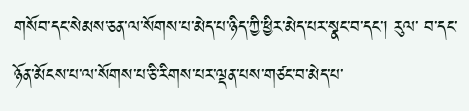གསོབ་དང་སེམས་ཅན་ལ་སོགས་པ་མེད་པ་ཉིད་ཀྱི་ཕྱིར་མེད་པར་སྣང་བ་དང་། རུལ་ བ་དང་ཉོན་མོངས་པ་ལ་སོགས་པ་ཅི་རིགས་པར་ལྡན་པས་གཙང་བ་མེད་པ་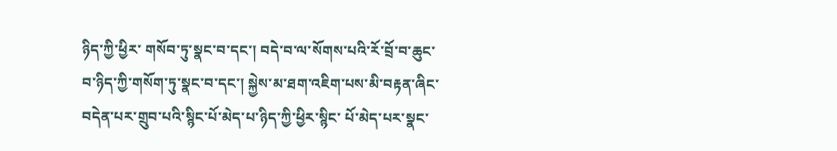ཉིད་ཀྱི་ཕྱིར་ གསོབ་ཏུ་སྣང་བ་དང་། བདེ་བ་ལ་སོགས་པའི་རོ་བྲོ་བ་ཆུང་བ་ཉིད་ཀྱི་གསོག་ཏུ་སྣང་བ་དང་། སྐྱེས་མ་ཐག་འཇིག་པས་མི་བརྟན་ཞིང་བདེན་པར་གྲུབ་པའི་སྙིང་པོ་མེད་པ་ཉིད་ཀྱི་ཕྱིར་སྙིང་ པོ་མེད་པར་སྣང་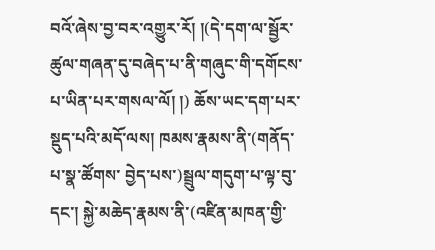བའོ་ཞེས་བྱ་བར་འགྱུར་རོ། །(དེ་དག་ལ་སྦྱོར་ཚུལ་གཞན་དུ་བཞེད་པ་ནི་གཞུང་གི་དགོངས་ པ་ཡིན་པར་གསལ་ལོ། །) ཆོས་ཡང་དག་པར་སྡུད་པའི་མདོ་ལས། ཁམས་རྣམས་ནི་(གནོད་པ་སྣ་ཚོགས་ བྱེད་པས་)སྦྲུལ་གདུག་པ་ལྟ་བུ་དང་། སྐྱེ་མཆེད་རྣམས་ནི་(འཛིན་མཁན་གྱི་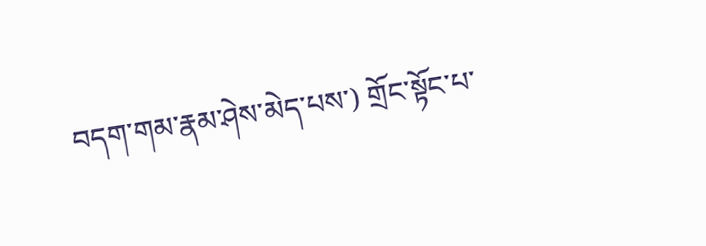བདག་གམ་རྣམ་ཤེས་མེད་པས་) གྲོང་སྟོང་པ་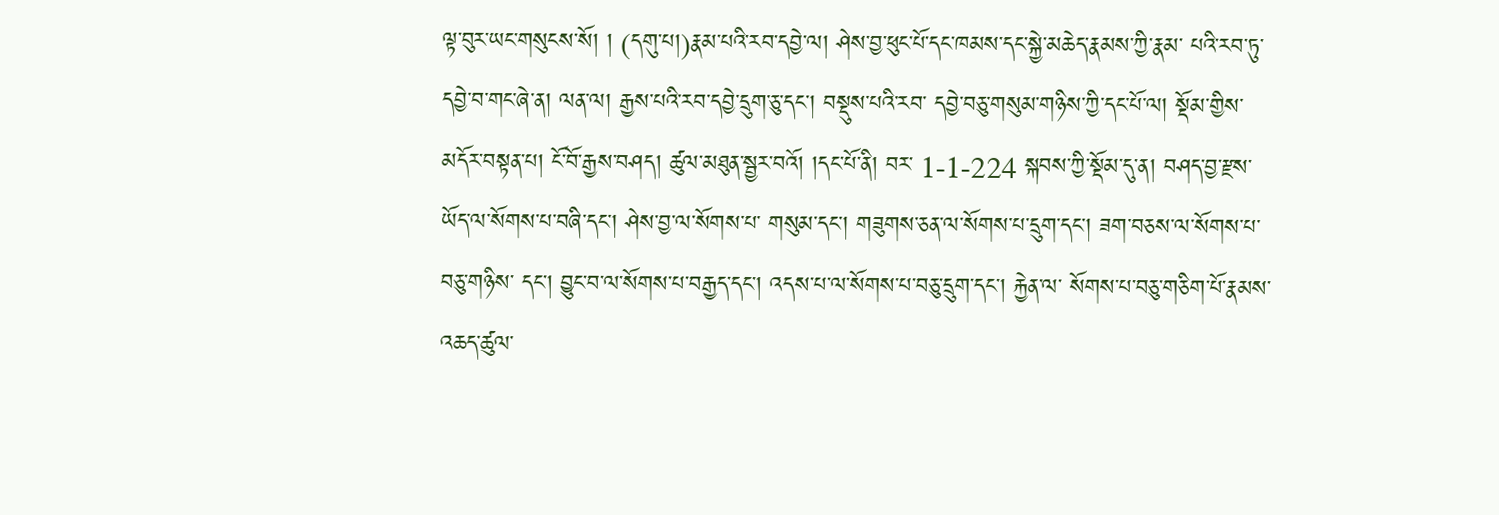ལྟ་བུར་ཡང་གསུངས་སོ། ། (དགུ་པ།)རྣམ་པའི་རབ་དབྱེ་ལ། ཤེས་བྱ་ཕུང་པོ་དང་ཁམས་དང་སྐྱེ་མཆེད་རྣམས་ཀྱི་རྣམ་ པའི་རབ་ཏུ་དབྱེ་བ་གང་ཞེ་ན། ལན་ལ། རྒྱས་པའི་རབ་དབྱེ་དྲུག་ཅུ་དང་། བསྡུས་པའི་རབ་ དབྱེ་བཅུ་གསུམ་གཉིས་ཀྱི་དང་པོ་ལ། སྡོམ་གྱིས་མདོར་བསྟན་པ། ངོ་བོ་རྒྱས་བཤད། ཚུལ་མཐུན་སྦྱར་བའོ། །དང་པོ་ནི། བར་ 1-1-224 སྐབས་ཀྱི་སྡོམ་དུ་ན། བཤད་བྱ་རྫས་ཡོད་ལ་སོགས་པ་བཞི་དང་། ཤེས་བྱ་ལ་སོགས་པ་ གསུམ་དང་། གཟུགས་ཅན་ལ་སོགས་པ་དྲུག་དང་། ཟག་བཅས་ལ་སོགས་པ་བཅུ་གཉིས་ དང་། བྱུང་བ་ལ་སོགས་པ་བརྒྱད་དང་། འདས་པ་ལ་སོགས་པ་བཅུ་དྲུག་དང་། རྐྱེན་ལ་ སོགས་པ་བཅུ་གཅིག་པོ་རྣམས་འཆད་ཚུལ་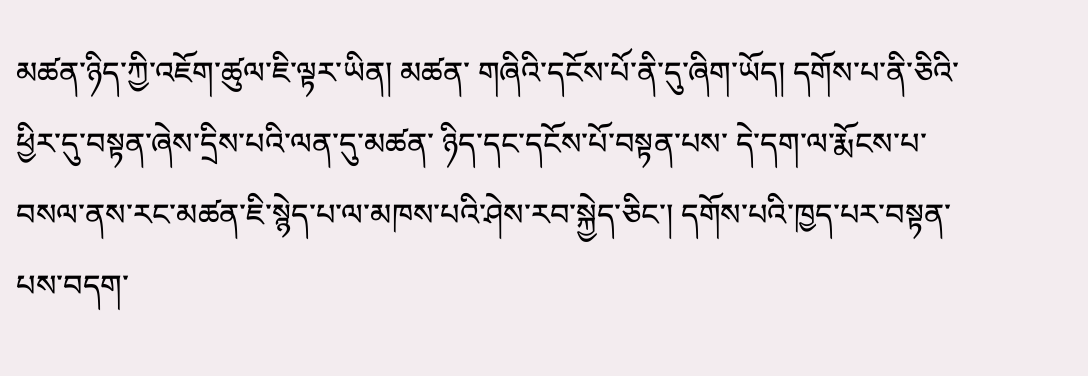མཚན་ཉིད་ཀྱི་འཇོག་ཚུལ་ཇི་ལྟར་ཡིན། མཚན་ གཞིའི་དངོས་པོ་ནི་དུ་ཞིག་ཡོད། དགོས་པ་ནི་ཅིའི་ཕྱིར་དུ་བསྟན་ཞེས་དྲིས་པའི་ལན་དུ་མཚན་ ཉིད་དང་དངོས་པོ་བསྟན་པས་ དེ་དག་ལ་རྨོངས་པ་བསལ་ནས་རང་མཚན་ཇི་སྙེད་པ་ལ་མཁས་པའི་ཤེས་རབ་སྐྱེད་ཅིང་། དགོས་པའི་ཁྱད་པར་བསྟན་པས་བདག་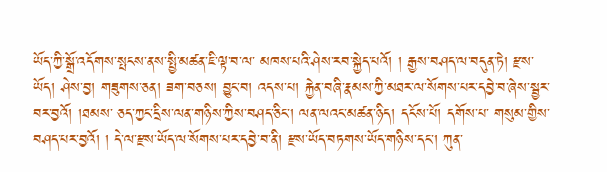ཡོད་ཀྱི་སྒྲོ་འདོགས་སྤངས་ནས་སྤྱི་མཚན་ཇི་ལྟ་བ་ལ་ མཁས་པའི་ཤེས་རབ་སྐྱེད་པའོ། ། རྒྱས་བཤད་ལ་བདུན་ཏེ། རྫས་ཡོད། ཤེས་བྱ། གཟུགས་ཅན། ཟག་བཅས། བྱུང་བ། འདས་པ། རྐྱེན་བཞི་རྣམས་ཀྱི་མཐར་ལ་སོགས་པར་དབྱེ་བ་ཞེས་སྦྱར་བར་བྱའོ། །ཐམས་ ཅད་ཀྱང་དྲིས་ལན་གཉིས་ཀྱིས་བཤད་ཅིང་། ལན་ལའང་མཚན་ཉིད། དངོས་པོ། དགོས་པ་ གསུམ་གྱིས་བཤད་པར་བྱའོ། ། དེ་ལ་རྫས་ཡོད་ལ་སོགས་པར་དབྱེ་བ་ནི། རྫས་ཡོད་བཏགས་ཡོད་གཉིས་དང་། ཀུན་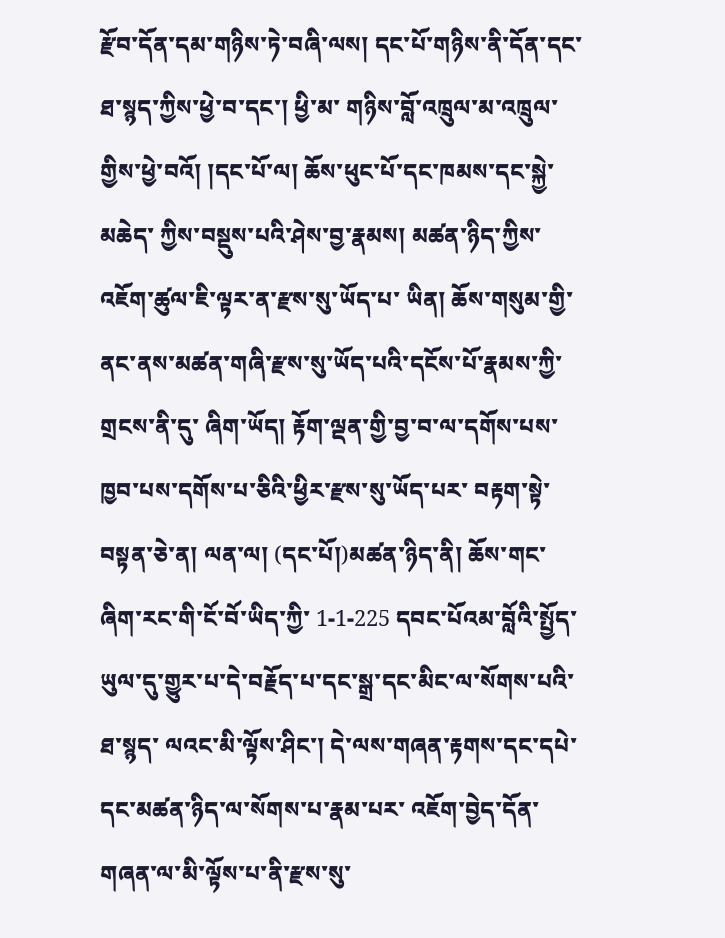རྫོབ་དོན་དམ་གཉིས་ཏེ་བཞི་ལས། དང་པོ་གཉིས་ནི་དོན་དང་ཐ་སྙད་ཀྱིས་ཕྱེ་བ་དང་། ཕྱི་མ་ གཉིས་བློ་འཁྲུལ་མ་འཁྲུལ་གྱིས་ཕྱེ་བའོ། །དང་པོ་ལ། ཆོས་ཕུང་པོ་དང་ཁམས་དང་སྐྱེ་མཆེད་ ཀྱིས་བསྡུས་པའི་ཤེས་བྱ་རྣམས། མཚན་ཉིད་ཀྱིས་འཇོག་ཚུལ་ཇི་ལྟར་ན་རྫས་སུ་ཡོད་པ་ ཡིན། ཆོས་གསུམ་གྱི་ནང་ནས་མཚན་གཞི་རྫས་སུ་ཡོད་པའི་དངོས་པོ་རྣམས་ཀྱི་གྲངས་ནི་དུ་ ཞིག་ཡོད། རྟོག་ལྡན་གྱི་བྱ་བ་ལ་དགོས་པས་ཁྱབ་པས་དགོས་པ་ཅིའི་ཕྱིར་རྫས་སུ་ཡོད་པར་ བརྟག་སྟེ་བསྟན་ཅེ་ན། ལན་ལ། (དང་པོ།)མཚན་ཉིད་ནི། ཆོས་གང་ཞིག་རང་གི་ངོ་བོ་ཡིད་ཀྱི་ 1-1-225 དབང་པོའམ་བློའི་སྤྱོད་ཡུལ་དུ་གྱུར་པ་དེ་བརྗོད་པ་དང་སྒྲ་དང་མིང་ལ་སོགས་པའི་ཐ་སྙད་ ལའང་མི་ལྟོས་ཤིང་། དེ་ལས་གཞན་རྟགས་དང་དཔེ་དང་མཚན་ཉིད་ལ་སོགས་པ་རྣམ་པར་ འཇོག་བྱེད་དོན་གཞན་ལ་མི་ལྟོས་པ་ནི་རྫས་སུ་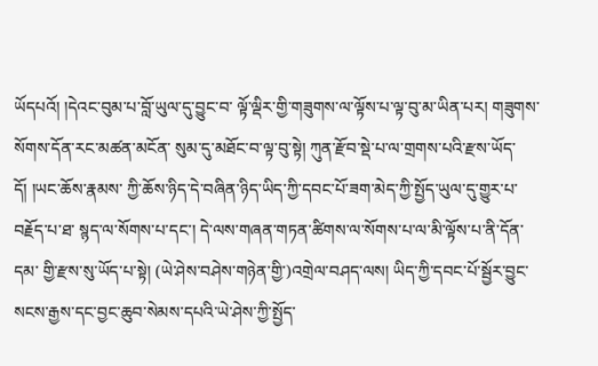ཡོདཔའོ། །དེའང་བུམ་པ་བློ་ཡུལ་དུ་བྱུང་བ་ ལྟོ་ལྡིར་གྱི་གཟུགས་ལ་ལྟོས་པ་ལྟ་བུ་མ་ཡིན་པར། གཟུགས་སོགས་དོན་རང་མཚན་མངོན་ སུམ་དུ་མཐོང་བ་ལྟ་བུ་སྟེ། ཀུན་རྫོབ་སྡེ་པ་ལ་གྲགས་པའི་རྫས་ཡོད་དོ། །ཡང་ཆོས་རྣམས་ ཀྱི་ཆོས་ཉིད་དེ་བཞིན་ཉིད་ཡིད་ཀྱི་དབང་པོ་ཟག་མེད་ཀྱི་སྤྱོད་ཡུལ་དུ་གྱུར་པ་བརྗོད་པ་ཐ་ སྙད་ལ་སོགས་པ་དང་། དེ་ལས་གཞན་གཏན་ཚིགས་ལ་སོགས་པ་ལ་མི་ལྟོས་པ་ནི་དོན་དམ་ གྱི་རྫས་སུ་ཡོད་པ་སྟེ། (ཡེ་ཤེས་བཤེས་གཉེན་གྱི་)འགྲེལ་བཤད་ལས། ཡིད་ཀྱི་དབང་པོ་སྦྱོར་བྱུང་ སངས་རྒྱས་དང་བྱང་ཆུབ་སེམས་དཔའི་ཡེ་ཤེས་ཀྱི་སྤྱོད་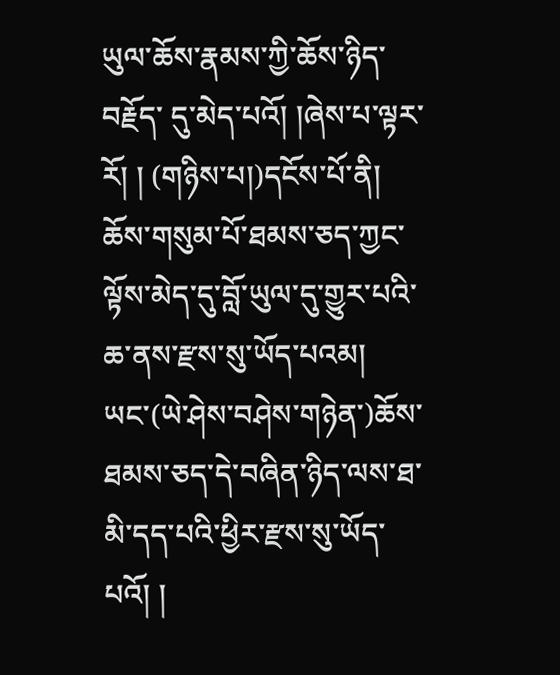ཡུལ་ཆོས་རྣམས་ཀྱི་ཆོས་ཉིད་བརྗོད་ དུ་མེད་པའོ། །ཞེས་པ་ལྟར་རོ། ། (གཉིས་པ།)དངོས་པོ་ནི། ཆོས་གསུམ་པོ་ཐམས་ཅད་ཀྱང་ལྟོས་མེད་དུ་བློ་ཡུལ་དུ་གྱུར་པའི་ ཆ་ནས་རྫས་སུ་ཡོད་པའམ། ཡང་(ཡེ་ཤེས་བཤེས་གཉེན་)ཆོས་ཐམས་ཅད་དེ་བཞིན་ཉིད་ལས་ཐ་ མི་དད་པའི་ཕྱིར་རྫས་སུ་ཡོད་པའོ། །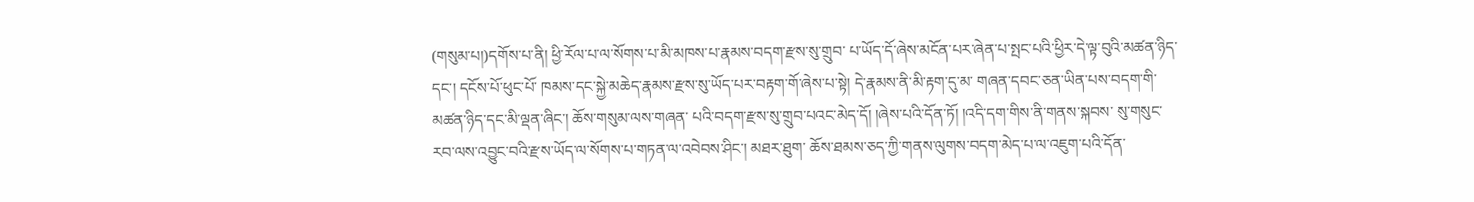(གསུམ་པ།)དགོས་པ་ནི། ཕྱི་རོལ་པ་ལ་སོགས་པ་མི་མཁས་པ་རྣམས་བདག་རྫས་སུ་གྲུབ་ པ་ཡོད་དོ་ཞེས་མངོན་པར་ཞེན་པ་སྤང་པའི་ཕྱིར་དེ་ལྟ་བུའི་མཚན་ཉིད་དང་། དངོས་པོ་ཕུང་པོ་ ཁམས་དང་སྐྱེ་མཆེད་རྣམས་རྫས་སུ་ཡོད་པར་བརྟག་གོ་ཞེས་པ་སྟེ། དེ་རྣམས་ནི་མི་རྟག་དུ་མ་ གཞན་དབང་ཅན་ཡིན་པས་བདག་གི་མཚན་ཉིད་དང་མི་ལྡན་ཞིང་། ཆོས་གསུམ་ལས་གཞན་ པའི་བདག་རྫས་སུ་གྲུབ་པའང་མེད་དོ། །ཞེས་པའི་དོན་ཏོ། །འདི་དག་གིས་ནི་གནས་སྐབས་ སུ་གསུང་རབ་ལས་འབྱུང་བའི་རྫས་ཡོད་ལ་སོགས་པ་གཏན་ལ་འབེབས་ཤིང་། མཐར་ཐུག་ ཆོས་ཐམས་ཅད་ཀྱི་གནས་ལུགས་བདག་མེད་པ་ལ་འཇུག་པའི་དོན་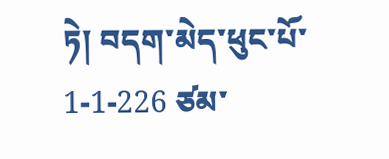ཏེ། བདག་མེད་ཕུང་པོ་ 1-1-226 ཙམ་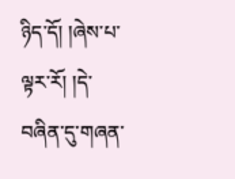ཉིད་དོ། །ཞེས་པ་ལྟར་རོ། །དེ་བཞིན་དུ་གཞན་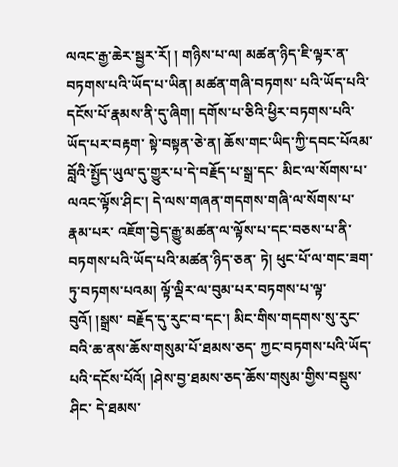ལའང་རྒྱ་ཆེར་སྦྱར་རོ། ། གཉིས་པ་ལ། མཚན་ཉིད་ཇི་ལྟར་ན་བཏགས་པའི་ཡོད་པ་ཡིན། མཚན་གཞི་བཏགས་ པའི་ཡོད་པའི་དངོས་པོ་རྣམས་ནི་དུ་ཞིག། དགོས་པ་ཅིའི་ཕྱིར་བཏགས་པའི་ཡོད་པར་བརྟག་ སྟེ་བསྟན་ཅེ་ན། ཆོས་གང་ཡིད་ཀྱི་དབང་པོའམ་བློའི་སྤྱོད་ཡུལ་དུ་གྱུར་པ་དེ་བརྗོད་པ་སྒྲ་དང་ མིང་ལ་སོགས་པ་ལའང་ལྟོས་ཤིང་། དེ་ལས་གཞན་གདགས་གཞི་ལ་སོགས་པ་རྣམ་པར་ འཇོག་བྱེད་རྒྱུ་མཚན་ལ་ལྟོས་པ་དང་བཅས་པ་ནི་བཏགས་པའི་ཡོད་པའི་མཚན་ཉིད་ཅན་ ཏེ། ཕུང་པོ་ལ་གང་ཟག་ཏུ་བཏགས་པའམ། ལྟོ་ལྡིར་ལ་བུམ་པར་བཏགས་པ་ལྟ་བུའོ། །སྒྲས་ བརྗོད་དུ་རུང་བ་དང་། མིང་གིས་གདགས་སུ་རུང་བའི་ཆ་ནས་ཆོས་གསུམ་པོ་ཐམས་ཅད་ ཀྱང་བཏགས་པའི་ཡོད་པའི་དངོས་པོའོ། །ཤེས་བྱ་ཐམས་ཅད་ཆོས་གསུམ་གྱིས་བསྡུས་ཤིང་ དེ་ཐམས་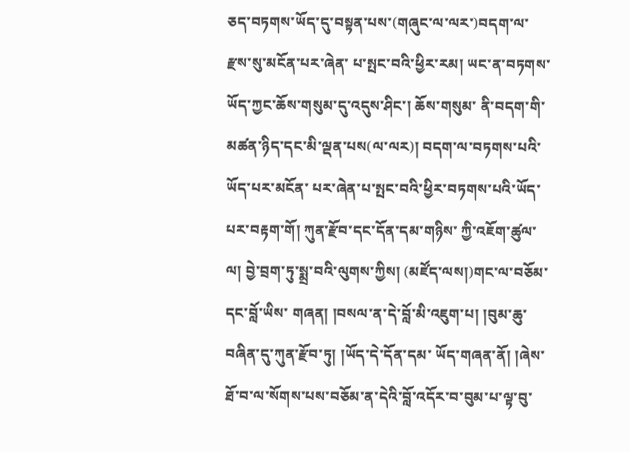ཅད་བཏགས་ཡོད་དུ་བསྟན་པས་(གཞུང་ལ་ལར་)བདག་ལ་རྫས་སུ་མངོན་པར་ཞེན་ པ་སྤང་བའི་ཕྱིར་རམ། ཡང་ན་བཏགས་ཡོད་ཀྱང་ཆོས་གསུམ་དུ་འདུས་ཤིང་། ཆོས་གསུམ་ ནི་བདག་གི་མཚན་ཉིད་དང་མི་ལྡན་པས(ལ་ལར)། བདག་ལ་བཏགས་པའི་ཡོད་པར་མངོན་ པར་ཞེན་པ་སྤང་བའི་ཕྱིར་བཏགས་པའི་ཡོད་པར་བརྟག་གོ། ཀུན་རྫོབ་དང་དོན་དམ་གཉིས་ ཀྱི་འཇོག་ཚུལ་ལ། བྱེ་བྲག་ཏུ་སྨྲ་བའི་ལུགས་ཀྱིས། (མཛོད་ལས།)གང་ལ་བཅོམ་དང་བློ་ཡིས་ གཞན། །བསལ་ན་དེ་བློ་མི་འཇུག་པ། །བུམ་ཆུ་བཞིན་དུ་ཀུན་རྫོབ་ཏུ། །ཡོད་དེ་དོན་དམ་ ཡོད་གཞན་ནོ། །ཞེས་ཐོ་བ་ལ་སོགས་པས་བཅོམ་ན་དེའི་བློ་འདོར་བ་བུམ་པ་ལྟ་བུ་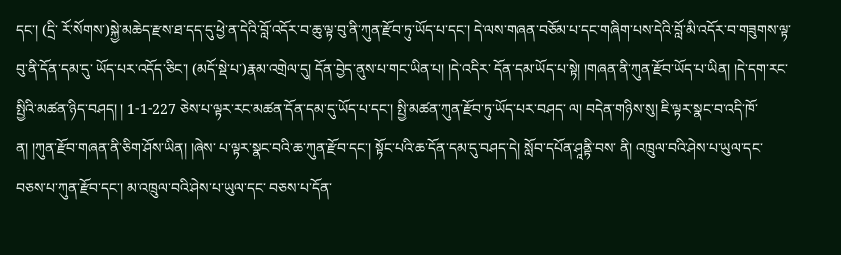དང་། (དྲི་ རོ་སོགས་)སྐྱེ་མཆེད་རྫས་ཐ་དད་དུ་ཕྱེ་ན་དེའི་བློ་འདོར་བ་ཆུ་ལྟ་བུ་ནི་ཀུན་རྫོབ་ཏུ་ཡོད་པ་དང་། དེ་ལས་གཞན་བཅོམ་པ་དང་གཞིག་པས་དེའི་བློ་མི་འདོར་བ་གཟུགས་ལྟ་བུ་ནི་དོན་དམ་དུ་ ཡོད་པར་འདོད་ཅིང་། (མདོ་སྡེ་པ་)རྣམ་འགྲེལ་དུ། དོན་བྱེད་ནུས་པ་གང་ཡིན་པ། །དེ་འདིར་ དོན་དམ་ཡོད་པ་སྟེ། །གཞན་ནི་ཀུན་རྫོབ་ཡོད་པ་ཡིན། །དེ་དག་རང་སྤྱིའི་མཚན་ཉིད་བཤད། ། 1-1-227 ཅེས་པ་ལྟར་རང་མཚན་དོན་དམ་དུ་ཡོད་པ་དང་། སྤྱི་མཚན་ཀུན་རྫོབ་ཏུ་ཡོད་པར་བཤད་ ལ། བདེན་གཉིས་སུ། ཇི་ལྟར་སྣང་བ་འདི་ཁོ་ན། །ཀུན་རྫོབ་གཞན་ནི་ཅིག་ཤོས་ཡིན། །ཞེས་ པ་ལྟར་སྣང་བའི་ཆ་ཀུན་རྫོབ་དང་། སྟོང་པའི་ཆ་དོན་དམ་དུ་བཤད་དེ། སློབ་དཔོན་ཤཱནྟི་བས་ ནི། འཁྲུལ་བའི་ཤེས་པ་ཡུལ་དང་བཅས་པ་ཀུན་རྫོབ་དང་། མ་འཁྲུལ་བའི་ཤེས་པ་ཡུལ་དང་ བཅས་པ་དོན་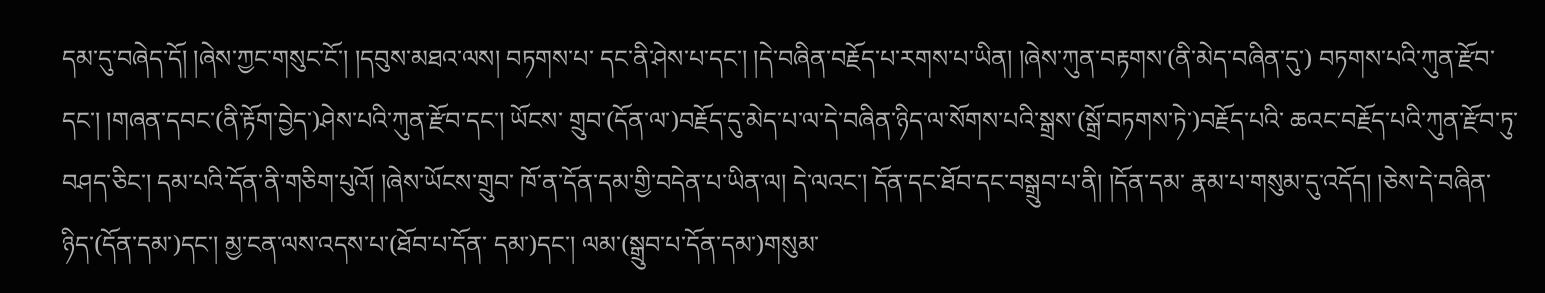དམ་དུ་བཞེད་དོ། །ཞེས་ཀྱང་གསུང་ངོ་། །དབུས་མཐའ་ལས། བཏགས་པ་ དང་ནི་ཤེས་པ་དང་། །དེ་བཞིན་བརྗོད་པ་རགས་པ་ཡིན། །ཞེས་ཀུན་བརྟགས་(ནི་མེད་བཞིན་དུ་) བཏགས་པའི་ཀུན་རྫོབ་དང་། །གཞན་དབང་(ནི་རྟོག་བྱེད་)ཤེས་པའི་ཀུན་རྫོབ་དང་། ཡོངས་ གྲུབ་(དོན་ལ་)བརྗོད་དུ་མེད་པ་ལ་དེ་བཞིན་ཉིད་ལ་སོགས་པའི་སྒྲས་(སྒྲོ་བཏགས་ཏེ་)བརྗོད་པའི་ ཆའང་བརྗོད་པའི་ཀུན་རྫོབ་ཏུ་བཤད་ཅིང་། དམ་པའི་དོན་ནི་གཅིག་པུའོ། །ཞེས་ཡོངས་གྲུབ་ ཁོ་ན་དོན་དམ་གྱི་བདེན་པ་ཡིན་ལ། དེ་ལའང་། དོན་དང་ཐོབ་དང་བསྒྲུབ་པ་ནི། །དོན་དམ་ རྣམ་པ་གསུམ་དུ་འདོད། །ཅེས་དེ་བཞིན་ཉིད་(དོན་དམ་)དང་། མྱ་ངན་ལས་འདས་པ་(ཐོབ་པ་དོན་ དམ་)དང་། ལམ་(སྒྲུབ་པ་དོན་དམ་)གསུམ་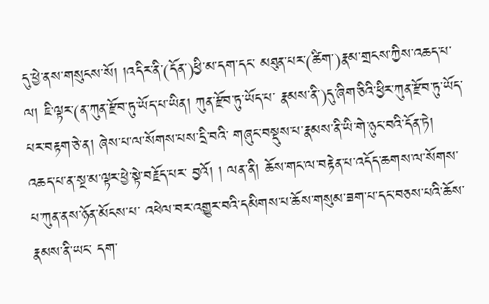དུ་ཕྱེ་ནས་གསུངས་སོ། །འདིར་ནི་(དོན་)ཕྱི་མ་དག་དང་ མཐུན་པར་(ཚིག་)རྣམ་གྲངས་ཀྱིས་འཆད་པ་ལ། ཇི་ལྟར་(ན་ཀུན་རྫོབ་ཏུ་ཡོད་པ་ཡིན། ཀུན་རྫོབ་ཏུ་ཡོད་པ་ རྣམས་ནི་)དུ་ཞིག་ཅིའི་ཕྱིར་ཀུན་རྫོབ་ཏུ་ཡོད་པར་བརྟག་ཅེ་ན། ཞེས་པ་ལ་སོགས་པས་དྲི་བའི་ གཞུང་བསྡུས་པ་རྣམས་ནི་ཡི་གེ་ཉུང་བའི་དོན་ཏེ། འཆད་པ་ན་སྔ་མ་ལྟར་ཕྱེ་སྟེ་བརྗོད་པར་ བྱའོ། ། ལན་ནི། ཆོས་གང་ལ་བརྟེན་པ་འདོད་ཆགས་ལ་སོགས་པ་ཀུན་ནས་ཉོན་མོངས་པ་ འཕེལ་བར་འགྱུར་བའི་དམིགས་པ་ཆོས་གསུམ་ཟག་པ་དང་བཅས་པའི་ཆོས་རྣམས་ནི་ཡང་ དག་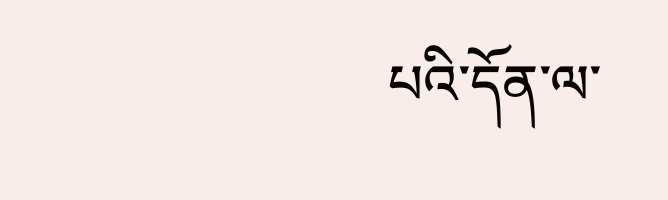པའི་དོན་ལ་